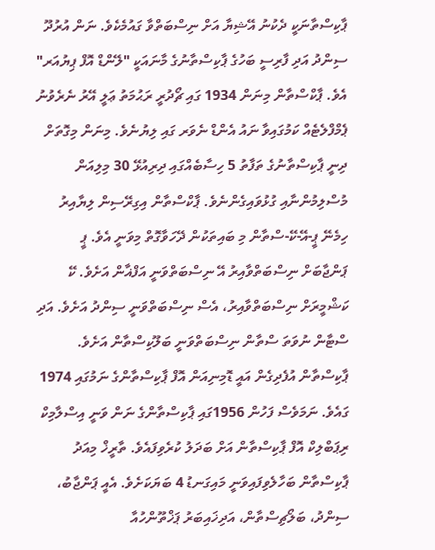ޕާކިސްތާނަކީ ދެކުނު އޭޝިޔާ އަށް ނިސްބަތްވާ ގައުމެކެވެ. ނަން އުރުދޫ ސިންދު އަދި ފާރިސީ ބަހުގެ ޕާކިސްތާނުގެ މާނައަކީ "ލޭންޑް އޮފް ޕިޔުއަރ" އެވެ. ޕާކްސްތާން މިނަން 1934 ގައި ޗޯދުރީ ރަޙުމަތު ޢަލީ އޭރު ނެރެވުނު ޕެމްފްލެޓެއް ކަމުގައިވާ ނައު އެންޑް ނެވަރ ގައި ލިޔުނެވެ. މިނަން މިގޮތަށް ދިނީ ޕާކިސްތާނުގެ ތަފާތު 5 ހިސާބެއްގައި ދިރިއުޅޭ 30 މިލިއަން މުސްލިމުންނާއި ގުޅުވައިގެންނެވެ. ޕާކްސްތާން އިގިރޭސިން ލިޔާއިރު ހިމެނޭ ޕީ-އޭ-ކޭ-ސްތާން މި ބައިތަކުން ދޭހަވާގޮތް މިވަނީ އެވެ. ޕީ ޕަންޖާބަށް ނިސްބަތްވާއިރު އޭ ނިސްބަތްވަނީ އަފްޣާން އަށެވެ. ކޭ ކަޝްމީރަށް ނިސްބަތްވާއިރު، އެސް ނިސްބަތްވަނީ ސިންދު އަށެވެ. އަދި ސްޓާން ނުވަތަ ސްތާން ނިސްބަތްވަނީ ބަލޫކިސްތާން އަށެވެ. ޕާކިސްތާން އުފެދިގެން އައީ ޑޮމިނިއަން އޮފް ޕާކިސްތާންގެ ނަމުގައި 1974 ގައެވެ. ނަމަވެސް ފަހުން 1956ގައި ޕާކިސްތާންގެ ނަން ވަނީ އިސްލާމިކް ރިޕަބްލިކް އޮފް ޕާކިސްތާން އަށް ބަދަލު ކުރެވިފައެވެ. ތާރީޚް މިއަދު ޕާކިސްތާން ބަހާލެވިފައިވަނީ މައިގަނޑު 4 ބަޔަކަށެވެ. އެއީ ޕަންޖާބު، ސިންދު، ބަލޯޗިސްތާން، އަދިޚައިބަރު ޕަޚްތޫންހުއާ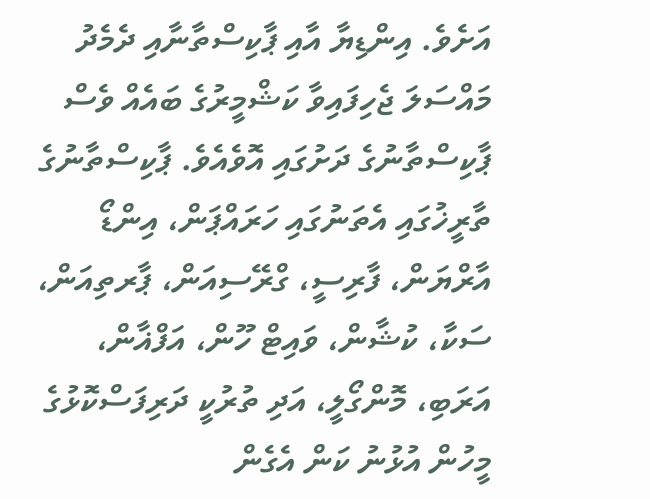އަށެވެ. އިންޑިޔާ އާއި ޕާކިސްތާނާއި ދެމެދު މައްސަލަ ޖެހިފައިވާ ކަޝްމީރުގެ ބައެއް ވެސް ޕާކިސްތާނުގެ ދަށުގައި އޮވެއެވެ. ޕާކިސްތާނުގެ ތާރީޚުގައި އެތަނުގައި ހަރައްޕަން، އިންޑޯ އާރްޔަން، ފާރިސީ، ގްރޭސިއަން، ޕާރތިއަން، ސަކާ، ކުޝާން، ވައިޓް ހޫން، އަފްޣާން، އަރަބި، މޮންގޯލީ، އަދި ތުރުކީ ދަރިފަސްކޮޅުގެ މީހުން އުޅުނު ކަން އެގެން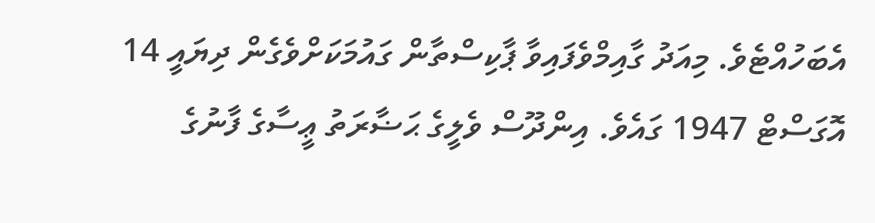އެބަހުއްޓެވެ. މިއަދު ގާއިމްވެފައިވާ ޕާކިސްތާން ގައުމަކަށްވެގެން ދިޔައީ 14 އޮގަސްޓް 1947 ގައެވެ. އިންދޫސް ވެލީގެ ޙަޟާރަތު ޢީސާގެ ފާނުގެ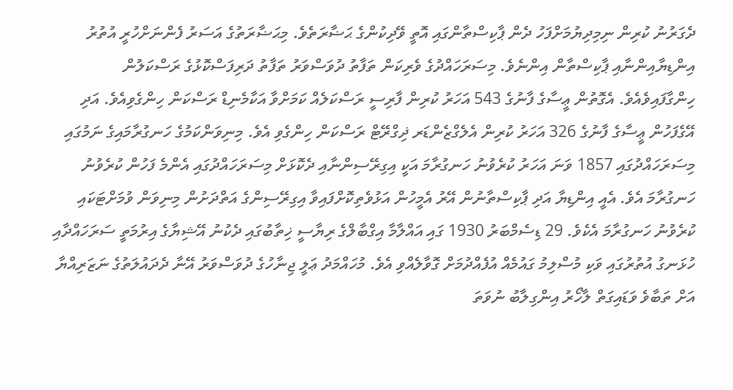ދެގަރުނު ކުރިން ނިމިދިޔުމަށްފަހު ދެން ޕާކިސްތާންގައި އޮތީ ވޭދިކުންގެ ޙަޟާރަތެވެ. މިޙަޟާރަތުގެ އަސަރު ފެންނަށްހުރީ އުތުރު އިންޑިޔާއިންނާއި ޕާކިސްތާން އިންނެވެ. މިސަރަހައްދުގެ ވެރިކަން ތަފާތު ދުވަސްވަރު ތަފާތު ދަރިފަސްކޮޅުގެ ރަސްކަލުން ހިންގާފައިވެއެވެ. އެގޮތުން ޢީސާގެ ފާނުގެ 543 އަހަރު ކުރިން ފާރިސީ ރަސްކަލެއް ކަމަށްވާ އަކާމެނިޑް ރަސްކަން ހިންގެވިއެވެ. އަދި އޭގެފަހުން ޢީސާގެ ފާނުގެ 326 އަހަރު ކުރިން އެލެގްޒެންޑަރ ޛިގްރޭޓް ރަސްކަން ހިންގެވި އެވެ. މިނިވަންކަމުގެ ހަނގުރާމައިގެ ނަމުގައި މިސަރަހައްދުގައި 1857 ވަނަ އަހަރު ކުރެވުނު ހަނގުރާމަ އަކީ އިގިރޭސިންނާއި ދެކޮޅަށް މިސަރަހައްދުގައި އެންމެ ފަހުން ކުރެވުނު ހަނގުރާމަ އެވެ. އެއީ އިންޑިޔާ އަދި ޕާކިސްތާނުން އޭރު އެމީހުން އަޅުވެތިކޮށްފައިވާ އިގިރޭސިންގެ އަތްދަށުން މިނިވަން ވުމަށްޓަކައި ކުރެވުނު ހަނގުރާމަ އެކެވެ. 29 ޑިސެމްބަރު 1930 ގައި އައްލާމާ އިގްބާލްގެ ރިޔާސީ ޚިތާބުގައި ދެކުނު އޭޝިޔާގެ އިރުމަތީ ސަރަހައްދާއި ހުޅަނގު އުތުރުގައި ވަކި މުސްލިމު ގައުމެއް އުފެއްދުމަށް ގޮވާލެއްވި އެވެ. މުހައްމަދު ޢަލީ ޖިނާހުގެ ދުވަސްވަރު އޭނާ ދެދައުލަތުގެ ނަޒަރިއްޔާ އަށް ތަބާވެ ވަޑައިގަތް ލާހޯރު އިންގިލާބު ނުވަތަ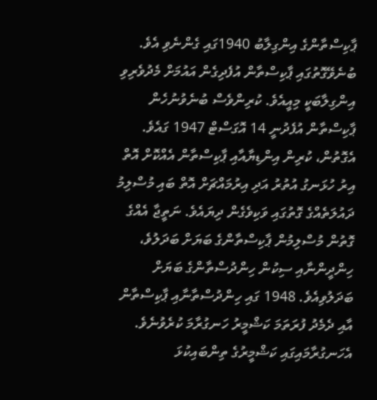ޕާކިސްތާންގެ އިންގިލާބު 1940ގައި ގެންނެވި އެވެ. ބުނެވޭގޮތުގައި ޕާކިސްތާން އުފެދިގެން އައުމަށް މެދުވެރިވި އިންގިލާބަކީ މިއީއެވެ. ކުރިންވެސް ބުނެވުނުހެން ޕާކިސްތާން އުފެދުނީ 14 އޮގަސްޓް 1947 ގައެވެ. އެގޮތުން، ކުރިން އިންޑިޔާއާއި ޕާކިސްތާން އެއްކޮށް އޮތް އިރު ހުޅަނގު އުތުރު އަދި އިރުމައްޗަށް އޮތް ބައި މުސްލިމު ދައުލަތެއްގެ ގޮތުގައި ވަކިވެގެން ދިޔައެވެ. ނަތީޖާ އެއްގެ ގޮތުން މުސްލިމުން ޕާކިސްތާންގެ ބަޔަށް ބަދަލުވެ، ހިންދީންނާއި ސިކުން ހިންދުސްތާންގެ ބަޔަށް ބަދަލުވިއެވެ. 1948 ގައި ހިންދުސްތާނާއި ޕާކިސްތާން އާއި ދެމެދު ފުރަތަމަ ކަޝްމީރު ހަނގުރާމަ ކުރެވުނެވެ. އެހަނގުރާމައިގައި ކަޝްމީރުގެ ތިންބައިކުޅަ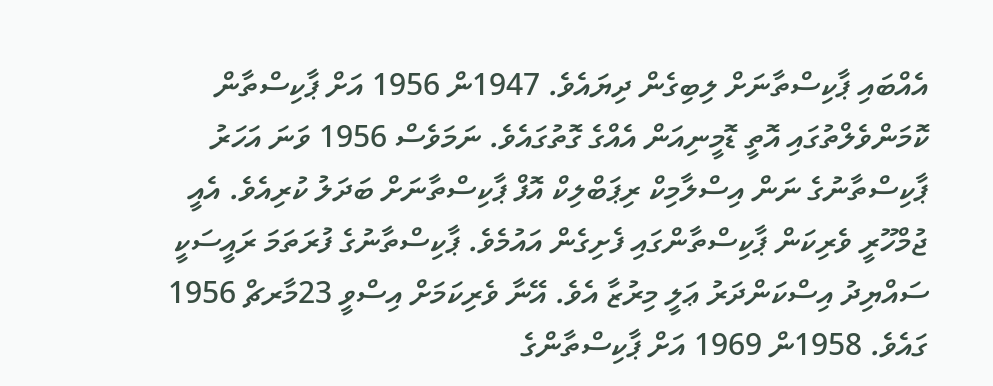އެއްބައި ޕާކިސްތާނަށް ލިބިގެން ދިޔައެވެ. 1947ން 1956 އަށް ޕާކިސްތާން ކޮމަންވެލްތުގައި އޮތީ ޑޮމީނިއަން އެއްގެ ގޮތުގައެވެ. ނަމަވެސް 1956 ވަނަ އަހަރު ޕާކިސްތާނުގެ ނަން އިސްލާމިކް ރިޕަބްލިކް އޮފް ޕާކިސްތާނަށް ބަދަލު ކުރިއެވެ. އެއީ ޖުމްހޫރީ ވެރިކަން ޕާކިސްތާންގައި ފެށިގެން އައުމެވެ. ޕާކިސްތާނުގެ ފުރަތަމަ ރައީސަކީ ސައްޔިދު އިސްކަންދަރު ޢަލީ މިރުޒާ އެވެ. އޭނާ ވެރިކަމަށް އިސްވީ 23މާރޗް 1956 ގައެވެ. 1958ން 1969 އަށް ޕާކިސްތާންގެ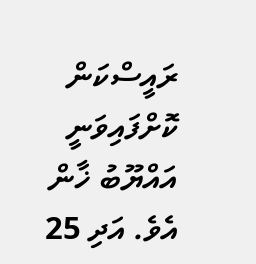ރައީސްކަން ކޮށްފައިވަނީ އައްޔޫބު ޚާން އެވެ. އަދި 25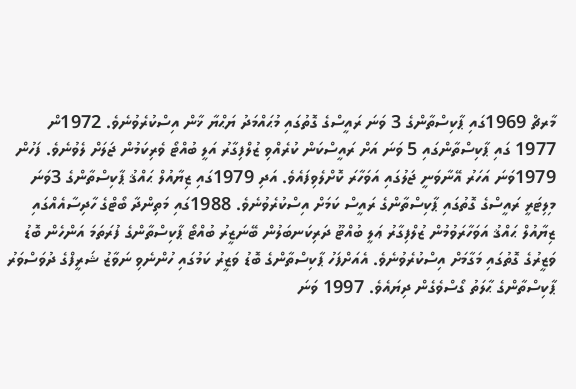މާރޗް 1969ގައި ޕާކިސްތާންގެ 3 ވަނަ ރައީސްގެ ގޮތުގައި މުޙައްމަދު ޔަޙްޔާ ޚާން އިސްކުރެވުނެވެ. 1972ން 1977 ގައި ޕާކިސްތާންގައި 5 ވަނަ އަށް ރައީސްކަން ކުރެއްވި ޒުލްފިގާރު އަލީ ބުއްޓޯ ވެރިކަމުން ޖަލަށް ލެވުނެވެ. ފަހުން 1979ވަނަ އަހަރު އޭނާވަނީ ޖަލުގައި އަވަހާރަ ކޮށްލެވިފައެވެ. އަދި 1979ގައި ޒިޔާއުލް ޙައްޤު ޕާކިސްތާންގެ 3ވަނަ މިލިޓަރީ ރައީސްގެ ގޮތުގައި ޕާކިސްތާންގެ ރައީސް ކަމަށް އިސްކުރެވުނެވެ. 1988ގައި މަތިންދާ ބޯޓްގެ ހާދިސާއެއްގައި ޒިޔާއުލް ޙައްޤު އަވަހާރަވުމުން ޒުލްފިގާރު ޢަލީ ބުއްޓޫ ދަރިކަނބަލުން ބޭނަޒީރު ބުއްޓޯ ޕާކިސްތާންގެ ފުރަތަމަ އަންހެން ބޮޑު ވަޒީރުގެ ގޮތުގައި މަގާމަށް އިސްކުރެވުނެވެ. އެއަށްފަހު ޕާކިސްތާންގެ ބޮޑު ވަޒީރު ކަމުގައި ހުންނެވި ނަވާޒު ޝަރީފްގެ ދުވަސްވަރު ޕާކިސްތާންގެ ޙާލަތު ގޯސްވެގެން ދިޔައެވެ. 1997 ވަނަ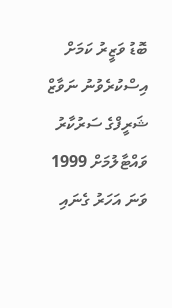ބޮޑު ވަޒީރު ކަމަށް އިސްކުރެވުނު ނަވާޒް ޝަރީފްގެ ސަރުކާރު ވައްޓާލުމަށް 1999 ވަނަ އަހަރު ގެނައި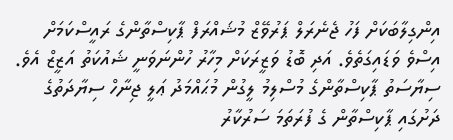އިންގިލާބަކަށް ފަހު ޖެނެރަލް ޕަރުވޭޒް މުޝައްރަފް ޕާކިސްތާންގެ ރައީސްކަމަށް އިސްވެ ވަޑައިގަތެވެ. އަދި ބޮޑު ވަޒީރަކަށް މިހާރު ހުންނަވަނީ ޝައުކަތު އަޒީޒް އެވެ. ސިޔާސަތު ޕާކިސްތާންގެ މުސްލިމު ލީގުން މުޙައްމަދު ޢަލީ ޖިނާހް ސިޔާދަތުގެ ދަށުގައި ޕާކިސްތާން ގެ ފުރަތަމަ ސަރުކާރު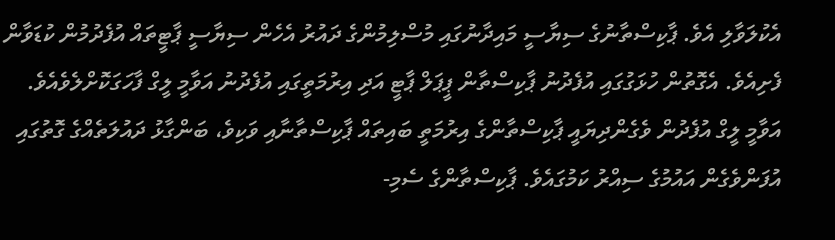އެކުލަވާލި އެވެ. ޕާކިސްތާނުގެ ސިޔާސީ މައިދާނުގައި މުސްލިމުންގެ ދައުރު އެހެން ސިޔާސީ ޕާޓީތައް އުފެދުމުން ކުޑަވާން ފެށިއެވެ. އެގޮތުން ހުޅަގުގައި އުފެދުނު ޕާކިސްތާން ޕީޕަލް ޕާޓީ އަދި އިރުމަތީގައި އުފެދުނު އަވާމީ ލީގް ފާހަގަކޮށްލެވެއެވެ. އަވާމީ ލީގް އުފެދުން ވެގެންދިޔައީ ޕާކިސްތާންގެ އިރުމަތީ ބައިތައް ޕާކިސްތާނާއި ވަކިވެ، ބަންގާޅު ދައުލަތެއްގެ ގޮތުގައި އުފަންވެގެން އައުމުގެ ސިއްރު ކަމުގައެވެ. ޕާކިސްތާންގެ ސެމި-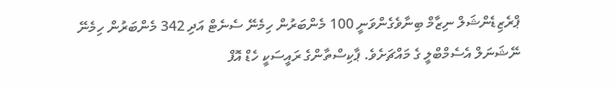ޕްރެޒިޑެންޝަލް ނިޒާމް ބިނާވެގެންވަނީ 100 މެންބަރުން ހިމެނޭ ސެނެޓް އަދި 342 މެންބަރުން ހިމެނޭ ނޭޝަނަލް އެސެމްބްލީ ގެ މައްޗަށެވެ. ޕާކިސްތާންގެ ރައީސަކީ ހެޑް އޮފް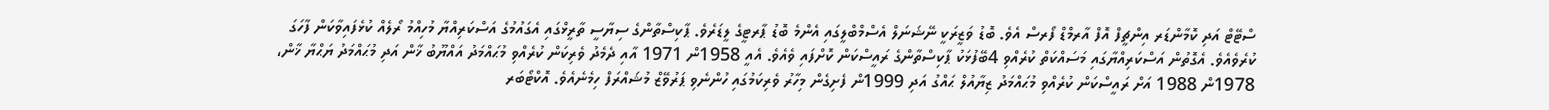ސްޓޭޓް އަދި ކޮމާންޑަރ އިންޗީފް އޮފް އާރމްޑް ފޯރސް އެވެ. ބޮޑު ވަޒީރަކީ ނޭޝަނަލް އެސްމްބްލީގައި އެންމެ ބޮޑު ޕާރޓީގެ ލީޑަރެވެ. ޕާކިސްތާންގެ ސިޔާސީ ތާރީޅްގައި އެގައުމުގެ އަސްކަރިއްޔާ މުހިއްމު ރޯލެއް ކުޅެފައިވާކަން ފާހަގަ ކުރެވެއެވެ. އެގޮތުން އަސްކަރިއްޔާގައި މަސައްކަތް ކުރެއްވި 4ބޭފުޅަކު ޕާކިސްތާންގެ ރައީސްކަން ކޮށްފައި ވެއެވެ. އެއީ 1958ން 1971 އާއި ދެމެދު ވެރިކަން ކުރެއްވި މުޙައްމަދު އައްޔޫބު ޚާން އަދި މުޙައްމަދު ޔަޙްޔާ ޚާން، 1978ން 1988 އަށް ރައީސްކަން ކުރެއްވި މުޙައްމަދު ޒިޔާއުލް ޙައްގު އަދި 1999ން ފެށިގެން މިހާރު ވެރިކަމުގައި ހުންނެވި ޕަރުވޭޒް މުޝައްރަފް ހިމެނެއެވެ. އޮކްޓޯބަރ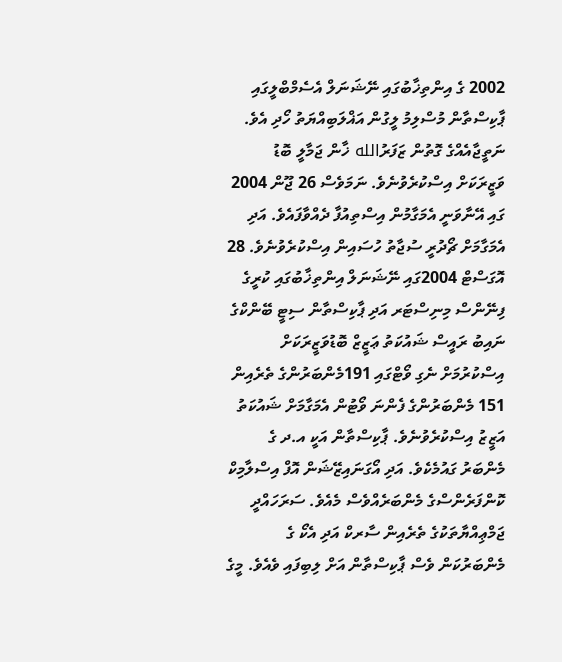2002 ގެ އިންތިޚާބުގައި ނޭޝަނަލް އެސެމްބްލީގައި ޕާކިސްތާން މުސްލިމު ލީގުން އަޣްލަބިއްޔަތު ހޯދި އެވެ. ނަތީޖާއެއްގެ ގޮތުން ޒަފަރުالله ޚާން ޖަމާލީ ބޮޑު ވަޒީރަކަށް އިސްކުރެވުނެވެ. ނަމަވެސް 26 ޖޫން 2004 ގައި އޭނާވަނީ އެމަގާމުން އިސްތިއުފާ ދެއްވާފައެވެ. އަދި އެމަގާމަށް ޗޯދުރީ ސުޖާތު ހުސައިން އިސްކުރެވުނެވެ. 28 އޮގަސްޓް 2004ގައި ނޭޝަނަލް އިންތިޚާބުގައި ކުރީގެ ފިނޭންސް މިނިސްޓަރ އަދި ޕާކިސްތާން ސިޓީ ބޭންކްގެ ނައިބު ރައީސް ޝައުކަތު ޢަޒީޒް ބޮޑުވަޒީރަކަށް އިސްކުރުމަށް ނެގި ވޯޓްގައި 191މެންބަރުންގެ ތެރެއިން 151 މެންބަރުންގެ ފެންނަ ވޯޓުން އެމަގާމަށް ޝައުކަތު އަޒީޒު އިސްކުރެވުނެވެ. ޕާކިސްތާން އަކީ އ.ދ ގެ މެންބަރު ގައުމެކެވެ. އަދި އޯގަނައިޒޭޝަން އޮފް އިސްލާމިކް ކޮންފަރެންސްގެ މެންބަރެއްވެސް މެއެވެ. ސަރަހައްދީ ޖަމްޢިއްޔާތަކުގެ ތެރެއިން ސާރކް އަދި އެކޯ ގެ މެންބަރުކަން ވެސް ޕާކިސްތާން އަށް ލިބިފައި ވެއެވެ. މީގެ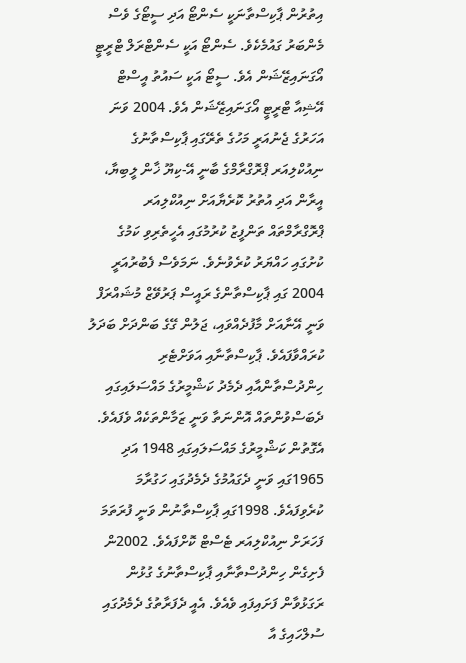އިތުރުން ޕާކިސްތާނަކީ ސެންޓޯ އަދި ސީޓޯގެ ވެސް މެންބަރު ގައުމެކެވެ. ސެންޓޯ އަކީ ސެންޓްރަލް ޓްރީޓީ އޯގަނައިޒޭޝަން އެވެ. ސީޓޯ އަކީ ސައުތު އީސްޓް އޭޝިއާ ޓްރީޓީ އޯގަނައިޒޭޝަން އެވެ. 2004 ވަނަ އަހަރުގެ ޖެނުއަރީ މަހުގެ ތެރޭގައި ޕާކިސްތާނުގެ ނިއުކްލިއަރ ޕްރޮގްރާމްގެ ބާނީ އޭ-ކިޔޫ ޚާން ލީބިޔާ، އީރާން އަދި އުތުރު ކޮރެޔާއަށް ނިއުކްލިއަރ ޕްރޮގްރާމްތައް ތަންފީޒު ކުރުމުގައި އެހީތެރިވި ކަމުގެ ކުށުގައި ހައްޔަރު ކުރެވުނެވެ. ނަމަވެސް ފެބުރުއަރީ 2004 ގައި ޕާކިސްތާންގެ ރައީސް ޕަރުވޭޒް މުޝައްރަފް ވަނީ އޭނާއަށް މާފުދެއްވައި، ޖަލުން ގޭގެ ބަންދަށް ބަދަލު ކުރައްވާފައެވެ. ޕާކިސްތާނާއި އަވަށްޓެރި ހިންދުސްތާންއާއި ދެމެދު ކަޝްމީރުގެ މައްސަލައިގައި ދެބަސްވުންތައް އޮންނަތާ ވަނީ ޒަމާންތަކެއް ވެފައެވެ. އެގޮތުން ކަޝްމީރުގެ މައްސަލައިގައި 1948 އަދި 1965ގައި ވަނީ ދެގައުމުގެ ދެމެދުގައި ހަގުރާމަ ކުރެވިފައެވެ. 1998ގައި ޕާކިސްތާނުން ވަނީ ފުރަތަމަ ފަހަރަށް ނިއުކްލިއަރ ޓެސްޓް ކޮށްފައެވެ. 2002ން ފެށިގެން ހިންދުސްތާނާއި ޕާކިސްތާނުގެ ގުޅުން ރަގަޅުވާން ފަށައިފައި ވެއެވެ. އެއީ ދެފަރާތުގެ ދެމެދުގައި ސުލްހައިގެ އާ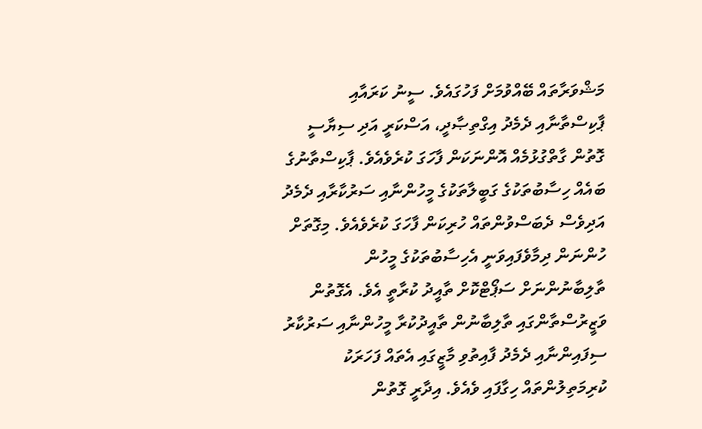މަޝްވަރާތައް ބޭއްވުމަށް ފަހުގައެވެ. ސީނު ކަރައާއި ޕާކިސްތާނާއި ދެމެދު އިގްތިޞާދީ، އަސްކަރީ އަދި ސިޔާސީ ގޮތުން ގާތްގުޅުމެއް އޮންނަކަން ފާހަގަ ކުރެވެއެވެ. ޕާކިސްތާނުގެ ބައެއް ހިސާބުތަކުގެ ގަބީލާތަކުގެ މީހުންނާއި ސަރުކާރާއި ދެމެދު އަދިވެސް ދެބަސްވުންތައް ހުރިކަން ފާހަގަ ކުރެވެއެވެ. މިގޮތަށް ހުންނަން ދިމާވެފައިވަނީ އެހިސާބުތަކުގެ މީހުން ތާލިބާނުންނަށް ސަޕޯޓްކޮށް ތާއީދު ކުރާތީ އެވެ. އެގޮތުން ވަޒީރުސްތާންގައި ތާލިބާނުން ތާއީދުކުރާ މީހުންނާއި ސަރުކާރު ސިފައިންނާއި ދެމެދު ފާއިތުވި މާޒީގައި އެތައް ފަހަރަކު ކުރިމަތިލުންތައް ހިގާފައި ވެއެވެ. އިދާރީ ގޮތުން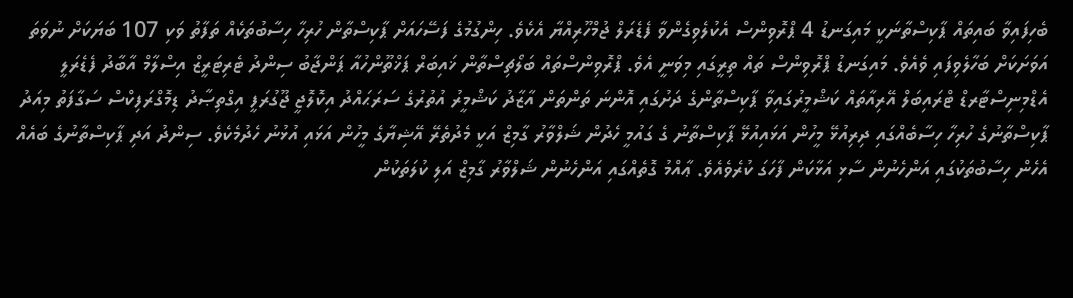ބެހިފައިވާ ބައިތައް ޕާކިސްތާނަކީ މައިގަނޑު 4 ޕްރޮވިންސް އެކުލެވިގެންވާ ފެޑެރަލް ޖުމްހޫރިއްޔާ އެކެވެ. ހިންގުމުގެ ފަސޭހައަށް ޕާކިސްތާން ހުރިހާ ހިސާބުތަކެއް ތަފާތު ވަކި 107 ބަޔަކަށް ނުވަތަ އަވަށަކަށް ބަހާލެވިފައި ވެއެވެ. މައިގަނޑު ޕްރޮވިންސް ތައް ތިރީގައި މިވަނީ އެވެ. ޕްރޮވިންސްތައް ބަލޯޗިސްތާން ޚައިބަރް ޕަޚްތޫންހުއާ ޕަންޖާބު ސިންދު ޓެރިޓަރީޒް އިސްލާމް އާބާދު ފެޑެރަލީ އެޑްމިނިސްޓާރޑް ޓްރައިބަލް އޭރިއާތައް ކަޝްމީރުގައިވާ ޕާކިސްތާންގެ ދަށުގައި އޮންނަ ތަންތަން އާޒާދު ކަޝްމީރު އުތުރުގެ ސަރަޙައްދު އިކޮލޮޖީ ޖޫގުރަފީ އިގްތިޞާދު ޑިމޮގްރަފިކްސް ސަގާފަތު މިއަދު ޕާކިސްތާނުގެ ހުރިހާ ހިސާބެއްގައި ދިރިއުޅޭ މީހުން އަޅައިއުޅޭ ޕާކިސްތާނު ގެ ގައުމީ ހެދުން ޝަލްވާރު ގާމިޒް އަކީ މެދުތެރޭ އޭޝިޔާގެ މީހުން އަޅައި އުޅުނު ހެދުމެކެވެ. ސިންދު އަދި ޕާކިސްތާނުގެ ބައެއް އެހެން ހިސާބުތަކުގައި އަންހެނުން ސާޅި އަޅާކަން ފާހަގަ ކުރެވެއެވެ. ޢާއްމު ގޮތެއްގައި އަންހެނުން ޝަލްވާރު ގާމިޒް އަލި ކުލަތަކުން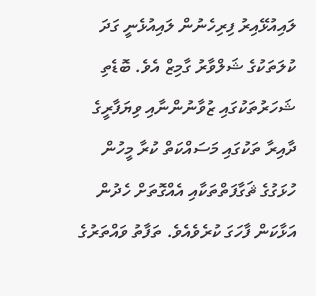ލައިއުޅޭއިރު ފިރިހެނުން ލައިއުޅެނީ ގަދަ ކުލަތަކުގެ ޝަލްވާރު ގާމިޒް އެވެ. ބޮޑެތި ޝަހަރުތަކުގައި ޒުވާނުންނާއި ވިޔަފާރީގެ ދާއިރާ ތަކުގައި މަސައްކަތް ކުރާ މީހުން ހުޅަގުގެ ޘަގާފަތްތަކާއި އެއްގޮތަށް ހެދުން އަޅާކަން ފާހަގަ ކުރެވެއެވެ. ތަފާތު ވައްތަރުގެ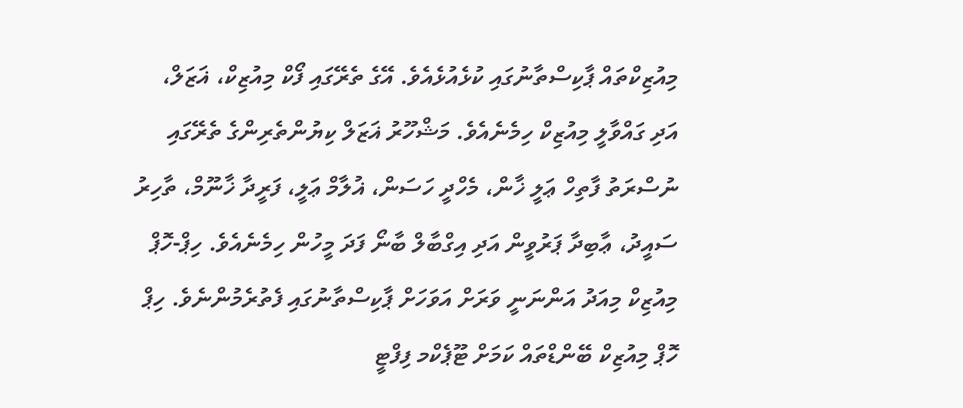މިއުޒިކްތައް ޕާކިސްތާނުގައި ކުޅެއުޅެއެވެ. އޭގެ ތެރޭގައި ފޯކް މިއުޒިކް، ޣަޒަލް، އަދި ގައްވާލީ މިއުޒިކް ހިމެނެއެވެ. މަޝްހޫރު ޣަޒަލް ކިޔުންތެރިންގެ ތެރޭގައި ނުސްރަތު ފާތިހް ޢަލީ ޚާން، މެހްދީ ހަސަން، ޣުލާމް ޢަލީ، ފަރީދާ ޚާނޫމް، ތާހިރު ސައީދު، ޢާބިދާ ޕަރުވީން އަދި އިގްބާލް ބާނޯ ފަދަ މީހުން ހިމެނެއެވެ. ހިޕް-ހޮޕް މިއުޒިކް މިއަދު އަންނަނީ ވަރަށް އަވަހަށް ޕާކިސްތާނުގައި ފެތުރެމުންނެވެ. ހިޕް ހޮޕް މިއުޒިކް ބޭންޑްތައް ކަމަށް ޓޫޕެކްމ ފިފްޓީ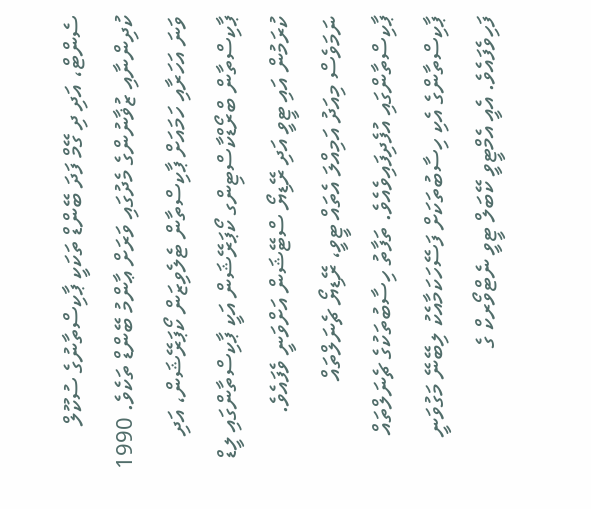ސެންޓް، އަދި ދި ގޭމް ފަދަ ބޭންޑް ތަކަކީ ޕާކިސްތާނުގެ ސުކޫލް ކުދިންނާއި ޒުޥާނުންގެ މެދުގައި ވަރަށް ޢާންމު ބޭންޑް ތަކެވެ. 1990 ވަނަ އަހަރާއި ހަމައަށް ޕާކިސްތާން ޓެލެވިޒަން ކޯޕަރޭޝަން، އަދި ޕާކިސްތާން ބްރޯޑްކާސްޓިންގ ކޯޕަރޭޝަން އަކީ ޕާކިސްތާންގައި ލީޑް ކުރަމުން އައި ޓީވީ އަދި ރޭޑިޔޯ ސްޓޭޝަން އަށްވަނީ ވެފައެވެ. ނަމަވެސް މިއަދު އަމިއްލަ އެތައް ޓީވީ، ރޭޑިޔޯ ޗެނަލްތައް ޕާކިސްތާންގައި އުފެދިފައިވެއެވެ. ތަފާތު ހިސާބުތަކުގެ ޗެނަލްތައް ޕާކިސްތާންގެ އެކި ހިސާބުތަކަށް ފަސޭހަކަމާއެކު ލިބޭނޭ މަގުވަނީ ފަހިވެފައެވެ. އެއީ އެމްޓީވީ ކޭބަލް ޓީވީ ނެޓްވޯރކް ގެ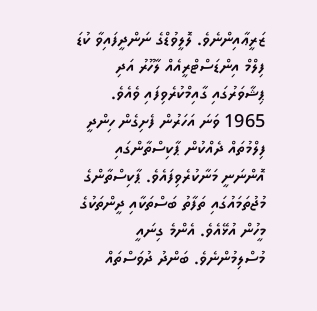ޒަރީޢާއިންނެވެ. ލޮލީވުޑްގެ ނަންދީފައިވާ ކުޑަ ފިލްމް އިންޑަސްޓްރީއެއް ލާހޫރު އަދި ޕިޝާވަރުގައި ގާއިމްކުރެވިފައި ވެއެވެ. 1965 ވަނަ އަހަރުން ފެށިގެން ހިންދީ ފިލްމުތައް ދެއްކުން ޕާކިސްތާންގައި އޮންނަނީ މަނާކުރެވިފައެވެ. ޕާކިސްތާންގެ މުޖުތަމައުގައި ތަފާތު ބަސްތަކާއި ދީންތަކުގެ މީހުން އުޅޭއެވެ. އެންމެ ގިނައީ މުސްލިމުންނެވެ. ބަންދު ދުވަސްތައް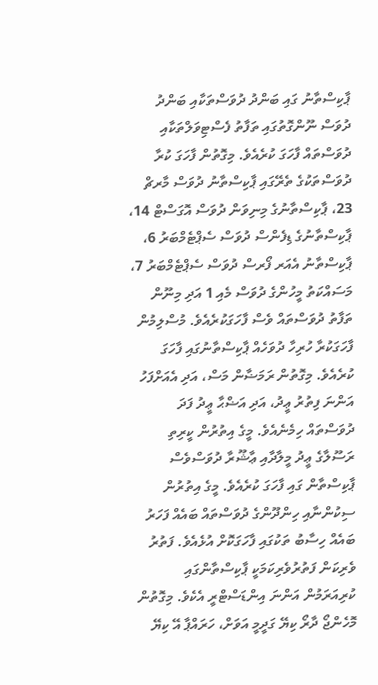ޕާކިސްތާނު ގައި ބަންދު ދުވަސްތަކާއި ބަންދު ދުވަސް ނޫންގޮތުގައި ތަފާތު ފެސްޓިވަލްތަކާއި ދުވަސްތައް ފާހަގަ ކުރެއެވެ. މިގޮތުން ފާހަގަ ކުރާ ދުވަސްތަކުގެ ތެރޭގައި ޕާކިސްތާނު ދުވަސް މާރޗް 23، ޕާކިސްތާނުގެ މިނިވަން ދުވަސް އޮގަސްޓް 14، ޕާކިސްތާނުގެ ޑިފެންސް ދުވަސް ސެޕްޓެމްބަރު 6، ޕާކިސްތާނު އެއަރ ފޯރސް ދުވަސް ސެޕްޓެމްބަރު 7، މަސައްކަތު މީހުންގެ ދުވަސް މެއި 1 އަދި މިނޫން ތަފާތު ދުވަސްތައް ވެސް ފާހަގަކުރެއެވެ. މުސްލިމުން ފާހަގަކުރާ ހުރިހާ ދުވަހެއް ޕާކިސްތާނުގައި ފާހަގަ ކުރެއެވެ. މިގޮތުން ރަމަޟާން މަސް، އަދި އެއަށްފަހު އަންނަ ފިތުރު ޢީދު، އަދި އަޟްޙާ ޢީދު ފަދަ ދުވަސްތައް ހިމެނެއެވެ. މީގެ އިތުރުން ކީރިތި ރަސޫލާގެ ޢީދު މީލާދާއި ޢާޝޫރާ ދުވަސްވެސް ޕާކިސްތާން ގައި ފާހަގަ ކުރެއެވެ. މީގެ އިތުރުން ސިކުންނާއި ހިންދޫންގެ ދުވަސްތައް ބައެއް ފަހަރު ބައެއް ހިސާބު ތަކުގައި ފާހަގަކޮށް އުޅެއެވެ. ފަތުރު ވެރިކަން ފަތުރުވެރިކަމަކީ ޕާކިސްތާންގައި ކުރިއަރަމުން އަންނަ އިންޑަސްޓްރީ އެކެވެ. މިގޮތުން މޮހެންޖޯ ދާރޯ ކިޔޭ ގަދީމީ އަވަށް، ހަރައްޕާ އޭ ކިޔޭ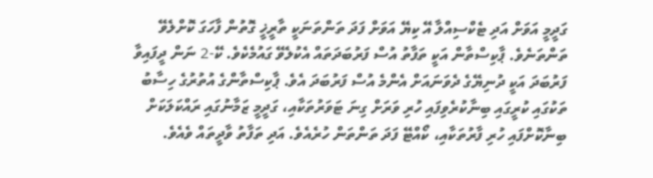ގަދީމީ އަވަށް އަދި ޓެކްސިއްލާ އޭ ކިޔޭ އަވަށް ފަދަ ތަންތަނަކީ ތާރީޚީ ގޮތުން ފާހަގަ ކޮށްލެވޭ ތަންތަނެވެ. ޕާކިސްތާން އަކީ ތަފާތު އުސް ފަރުބަދަތައް އެކުލެވޭ ގައުމެކެވެ. ކޭ-2 ނަން ދީފައިވާ ފަރުބަދަ އަކީ ދުނިޔޭގެ ދެވަނައަށް އެންމެ އުސް ފަރުބަދަ އެވެ. ޕާކިސްތާންގެ އުތުރުގެ ހިސާބު ތަކުގައި ކުރީގައި ބިނާކުރެވިފައި ހުރި ވަރަށް ގިނަ ޓަވަރުތަކާއި، ގަދީމީ ޒަމާނުގައި ރައްކަލަކަށް ބިނާކޮށްފައި ހުރި ފާރުތަކާއި، ކޯއްޓޭ ފަދަ ތަންތަން ހުރެއެވެ. އަދި ތަފާތު ވާދީތައް ވެއެވެ.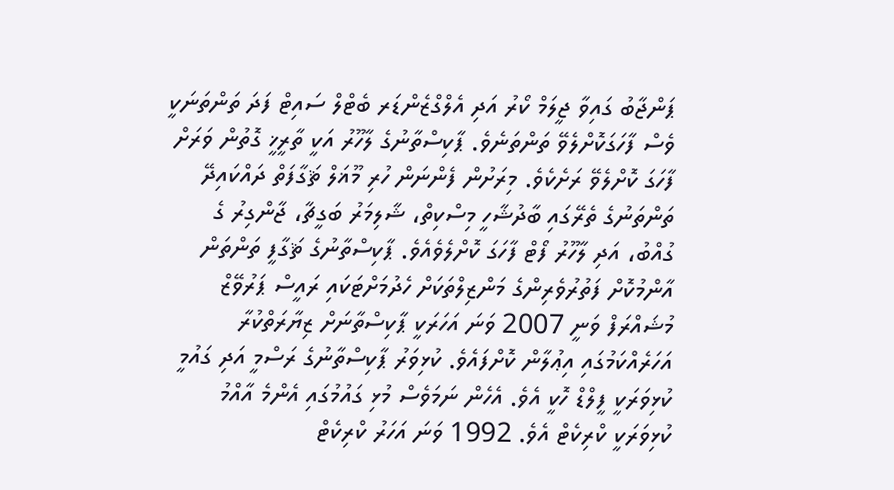ޕަންޖާބު ގައިވާ ޖީލަމް ކޯރު އަދި އެލްގްޒެންޑަރ ބެޓްލް ސައިޓް ފަދަ ތަންތަނަކީ ވެސް ފާހަގަކޮށްލެވޭ ތަންތަނެވެ. ޕާކިސްތާނުގެ ލާހޫރު އަކީ ތާރީޚީ ގޮތުން ވަރަށް ފާހަގަ ކޮށްލެވޭ ރަށެކެވެ. މިރަށުން ފެންނަން ހުރި މޫޣަލް ޘަގާފަތް ދައްކައިދޭ ތަންތަނުގެ ތެރޭގައި ބާދުޝާހީ މިސްކިތް، ޝާލިމަރު ބަގީޗާ، ޖާންގިރު ގެ ގުއްބު، އަދި ލާހޫރު ފޯޓް ފާހަގަ ކޮށްލެވެއެވެ. ޕާކިސްތާނުގެ ޘަގާފީ ތަންތަން އާންމުކޮށް ފަތުރުވެރިންގެ މަންޒިލްތަކަށް ހެދުމަށްޓަކައި ރައީސް ޕަރުވޭޒް މުޝައްރަފް ވަނީ 2007 ވަނަ އަހަރަކީ ޕާކިސްތާނަށް ޒިޔާރަތްކުރާ އަހަރެއްކަމުގައި އިޢުލާން ކޮށްފައެވެ. ކުޅިވަރު ޕާކިސްތާނުގެ ރަސްމީ އަދި ގައުމީ ކުޅިވަރަކީ ފީލްޑް ހޮކީ އެވެ. އެހެން ނަމަވެސް މުޅި ގައުމުގައި އެންމެ އާއްމު ކުޅިވަރަކީ ކްރިކެޓް އެވެ. 1992 ވަނަ އަހަރު ކްރިކެޓް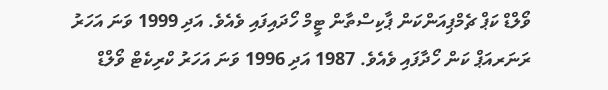ވޯލްޑް ކަޕް ޗެމްޕިއަންކަން ޕާކިސްތާން ޓީމް ހޯދައިފައި ވެއެވެ. އަދި 1999 ވަނަ އަހަރު ރަނަރއަޕް ކަން ހޯދާފައި ވެއެވެ. 1987 އަދި 1996 ވަނަ އަހަރު ކްރިކެޓް ވޯލްޑް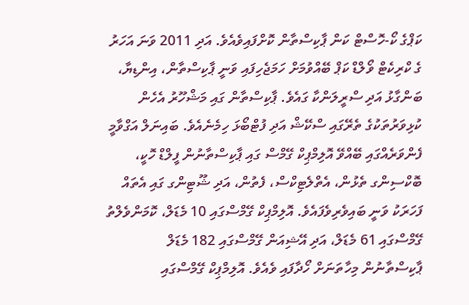ކަޕްގެ ކޯ-ހޮސްޓް ކަން ޕާކިސްތާން ކޮށްފައިވެއެވެ. އަދި 2011 ވަނަ އަހަރު ގެ ކްރިކެޓް ވޯލްޑް ކަޕް ބޭއްވުމަށް ހަމަޖެހިފައި ވަނީ ޕާކިސްތާން، އިންޑިޔާ، ބަންގާޅު އަދި ސްރީލަންކާ ގައެވެ. ޕާކިސްތާން ގައި މަޝްހޫރު އެހެން ކުޅިވަރުތަކުގެ ތެރޭގައި ސްކޭޝް އަދި ފުޓްބޯޅަ ހިމެނެއެވެ. ބައިނަލް އަގްވާމީ ފެންވަރެއްގައި ބޭއްވޭ އޮލިމްޕިކް ގޭމްސް ގައި ޕާކިސްތާނުން ފީލްޑް ހޮކީ، ބޮކްސިންގ ތެޅުން، އެތްލެޓިކްސް، ފެތުން، އަދި ޝޫޓިންގ ގައި އެތައް ފަހަރަކު ވަނީ ބައިވެރިވެފައެވެ. އޮލިމްޕިކް ގޭމްސްގައި 10 މެޑަލް، ކޮމަންވެލްތު ގޭމްސްގައި 61 މެޑަލް، އަދި އޭޝިއަން ގޭމްސްގައި 182 މެޑަލް ޕާކިސްތާނުން މިހާތަނަށް ހޯދާފައި ވެއެވެ. އޮލިމްޕިކް ގޭމްސްގައި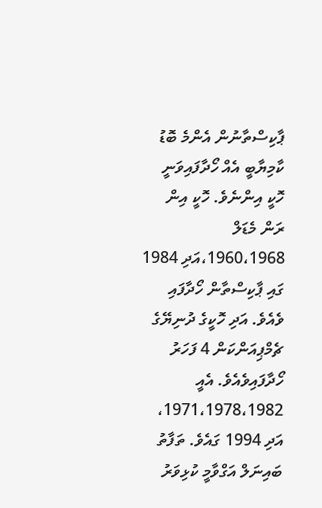ޕާކިސްތާނުން އެންމެ ބޮޑު ކާމިޔާބީ އެއް ހޯދާފައިވަނީ ހޮކީ އިންނެވެ. ހޮކީ އިން ރަން މެޑަލް 1960،1968،އަދި 1984 ގައި ޕާކިސްތާން ހޯދާފައި ވެއެވެ. އަދި ހޮކީގެ ދުނިޔޭގެ ޗެމްޕިއަންކަން 4 ފަހަރު ހޯދާފައިވެއެވެ. އެއީ 1971،1978،1982، އަދި 1994 ގައެވެ. ތަފާތު ބައިނަލް އަގްވާމީ ކުޅިވަރު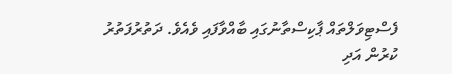ފެސްޓިވަލްތައް ޕާކިސްތާނުގައި ބާއްވާފައި ވެއެވެ. ދަތުރުފަތުރު ކުރުން އަދި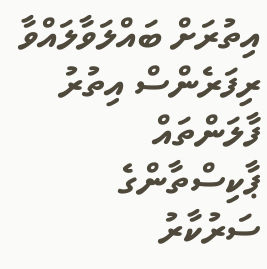އިތުރަށް ބައްލަވާލައްވާ ރިފަރެންސް އިތުރު ފާލަންތައް ޕާކިސްތާންގެ ސަރުކާރު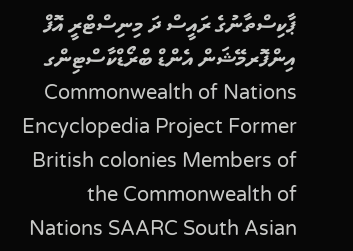ޕާކިސްތާނުގެ ރައީސް ދަ މިނިސްޓްރީ އޮފް އިންފޮރމޭޝަން އެންޑް ބްރޯޑްކާސްޓިންގ Commonwealth of Nations Encyclopedia Project Former British colonies Members of the Commonwealth of Nations SAARC South Asian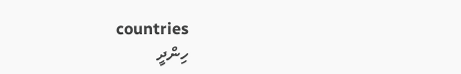countries
ހިންދީ